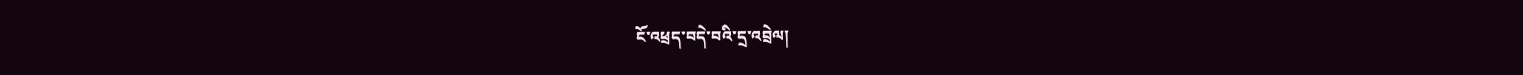ངོ་འཕྲད་བདེ་བའི་དྲ་འབྲེལ།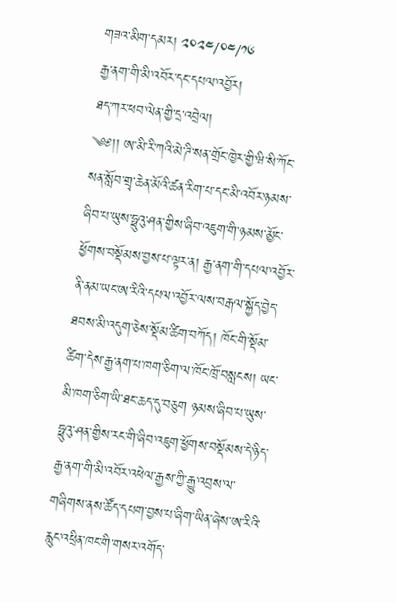གཟའ་མིག་དམར། ༢༠༢༤/༠༤/༡༦
རྒྱ་ནག་གི་མི་འབོར་དང་དཔལ་འབྱོར།
ཐད་ཀར་ཕབ་ལེན་གྱི་དྲ་འབྲེལ།
༄༅།། ཨ་མི་རི་ཀའི་མེ་ཌི་སན་གྲོང་ཁྱེར་གྱི་ཝི་སི་ཀོང་སན་སློབ་གྲྭ་ཆེན་མོའི་ཚན་རིག་པ་དང་མི་འབོར་ཉམས་ཞིབ་པ་ཡུས་ཧྥུའུ་ཤན་གྱིས་ཞིབ་འཇུག་གི་ཉམས་མྱོང་ཕྱོགས་བསྡོམས་བྱས་པ་ལྟར་ན། རྒྱ་ནག་གི་དཔལ་འབྱོར་ནི་ནམ་ཡང་ཨ་རིའི་དཔལ་འབྱོར་ལས་བརྒལ་སྐྱོད་བྱེད་ཐབས་མི་འདུག་ཅེས་སྡོམ་ཚིག་བཀོད། ཁོང་གི་སྡོམ་ཚིག་དེས་རྒྱ་ནག་པ་ཁག་ཅིག་ལ་ཁོང་ཁྲོ་བསླངས། ཡང་མི་ཁག་ཅིག་ཡི་ཐང་ཆད་དུ་བཅུག ཉམས་ཞིབ་པ་ཡུས་ཧྥུའུ་ཤན་གྱིས་རང་གི་ཞིབ་འཇུག་ཕྱོགས་བསྡོམས་དེ་ཉིད་རྒྱ་ནག་གི་མི་འབོར་འཕེལ་རྒྱས་ཀྱི་རྒྱུ་འབྲས་ལ་གཞིགས་ནས་ཚོད་དཔག་བྱས་པ་ཞིག་ཡིན་ཞེས་ཨ་རིའི་རླུང་འཕྲིན་ཁང་གི་གསར་འགོད་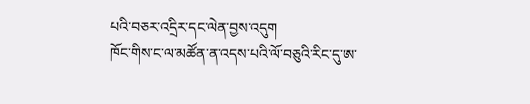པའི་བཅར་འདྲིར་དང་ལེན་བྱས་འདུག
ཁོང་གིས་ང་ལ་མཚོན་ན་འདས་པའི་ལོ་བཅུའི་རིང་དུ་ཨ་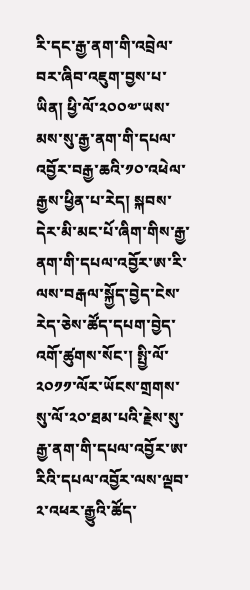རི་དང་རྒྱ་ནག་གི་འབྲེལ་བར་ཞིབ་འཇུག་བྱས་པ་ཡིན། ཕྱི་ལོ་༢༠༠༧་ཡས་མས་སུ་རྒྱ་ནག་གི་དཔལ་འབྱོར་བརྒྱ་ཆའི་༡༠་འཕེལ་རྒྱས་ཕྱིན་པ་རེད། སྐབས་དེར་མི་མང་པོ་ཞིག་གིས་རྒྱ་ནག་གི་དཔལ་འབྱོར་ཨ་རི་ལས་བརྒལ་སྐྱོད་བྱེད་ངེས་རེད་ཅེས་ཚོད་དཔག་བྱེད་འགོ་ཚུགས་སོང་། སྤྱི་ལོ་༢༠༡༡་ལོར་ཡོངས་གྲགས་སུ་ལོ་༢༠་ཐམ་པའི་རྗེས་སུ་རྒྱ་ནག་གི་དཔལ་འབྱོར་ཨ་རིའི་དཔལ་འབྱོར་ལས་ལྡབ་༢་འཕར་རྒྱུའི་ཚོད་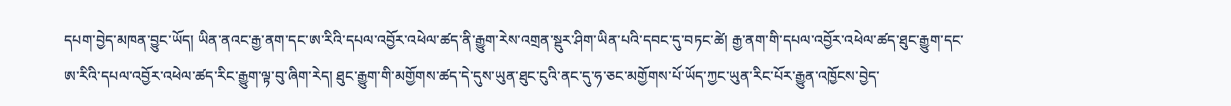དཔག་བྱེད་མཁན་བྱུང་ཡོད། ཡིན་ནའང་རྒྱ་ནག་དང་ཨ་རིའི་དཔལ་འབྱོར་འཕེལ་ཚད་ནི་རྒྱུག་རེས་འགྲན་སྡུར་ཤིག་ཡིན་པའི་དབང་དུ་བཏང་ཚེ། རྒྱ་ནག་གི་དཔལ་འབྱོར་འཕེལ་ཚད་ཐུང་རྒྱུག་དང་ཨ་རིའི་དཔལ་འབྱོར་འཕེལ་ཚད་རིང་རྒྱུག་ལྟ་བུ་ཞིག་རེད། ཐུང་རྒྱུག་གི་མགྱོགས་ཚད་དེ་དུས་ཡུན་ཐུང་ངུའི་ནང་དུ་ཧ་ཅང་མགྱོགས་པོ་ཡོད་ཀྱང་ཡུན་རིང་པོར་རྒྱུན་འཁྱོངས་བྱེད་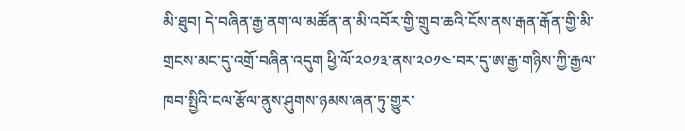མི་ཐུབ། དེ་བཞིན་རྒྱ་ནག་ལ་མཚོན་ན་མི་འབོར་གྱི་གྲུབ་ཆའི་ངོས་ནས་རྒན་རྒོན་གྱི་མི་གྲངས་མང་དུ་འགྲོ་བཞིན་འདུག ཕྱི་ལོ་༢༠༡༣་ནས་༢༠༡༤་བར་དུ་ཨ་རྒྱ་གཉིས་ཀྱི་རྒྱལ་ཁབ་སྤྱིའི་ངལ་རྩོལ་ནུས་ཤུགས་ཉམས་ཞན་ཏུ་གྱུར་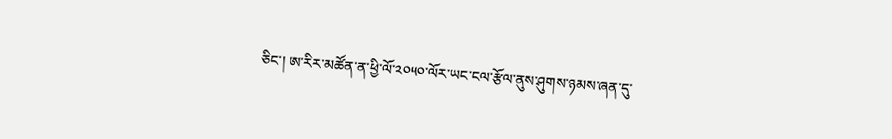ཅིང་། ཨ་རིར་མཚོན་ན་ཕྱི་ལོ་༢༠༥༠་ལོར་ཡང་ངལ་རྩོལ་ནུས་ཤུགས་ཉམས་ཞན་དུ་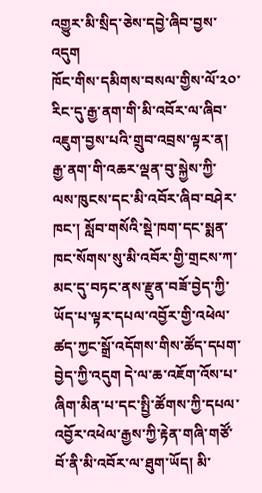འགྱུར་མི་སྲིད་ཅེས་དབྱེ་ཞིབ་བྱས་འདུག
ཁོང་གིས་དམིགས་བསལ་གྱིས་ལོ་༢༠་རིང་དུ་རྒྱ་ནག་གི་མི་འབོར་ལ་ཞིབ་འཇུག་བྱས་པའི་གྲུབ་འབྲས་ལྟར་ན། རྒྱ་ནག་གི་འཆར་ལྡན་བུ་སྐྱེས་ཀྱི་ལས་ཁུངས་དང་མི་འབོར་ཞིབ་བཤེར་ཁང་། སློབ་གསོའི་སྡེ་ཁག་དང་སྨན་ཁང་སོགས་སུ་མི་འབོར་གྱི་གྲངས་ཀ་མང་དུ་བཏང་ནས་རྫུན་བཟོ་བྱེད་ཀྱི་ཡོད་པ་ལྟར་དཔལ་འབྱོར་གྱི་འཕེལ་ཚད་ཀྱང་སྒྲོ་འདོགས་གིས་ཚོད་དཔག་བྱེད་ཀྱི་འདུག དེ་ལ་ཆ་འཇོག་འོས་པ་ཞིག་མིན་པ་དང་སྤྱི་ཚོགས་ཀྱི་དཔལ་འབྱོར་འཕེལ་རྒྱས་ཀྱི་རྟེན་གཞི་གཙོ་བོ་ནི་མི་འབོར་ལ་ཐུག་ཡོད། མི་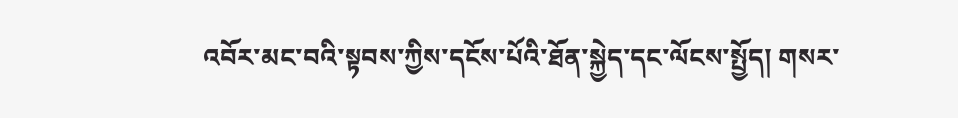འབོར་མང་བའི་སྟབས་ཀྱིས་དངོས་པོའི་ཐོན་སྐྱེད་དང་ལོངས་སྤྱོད། གསར་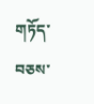གཏོད་བཅས་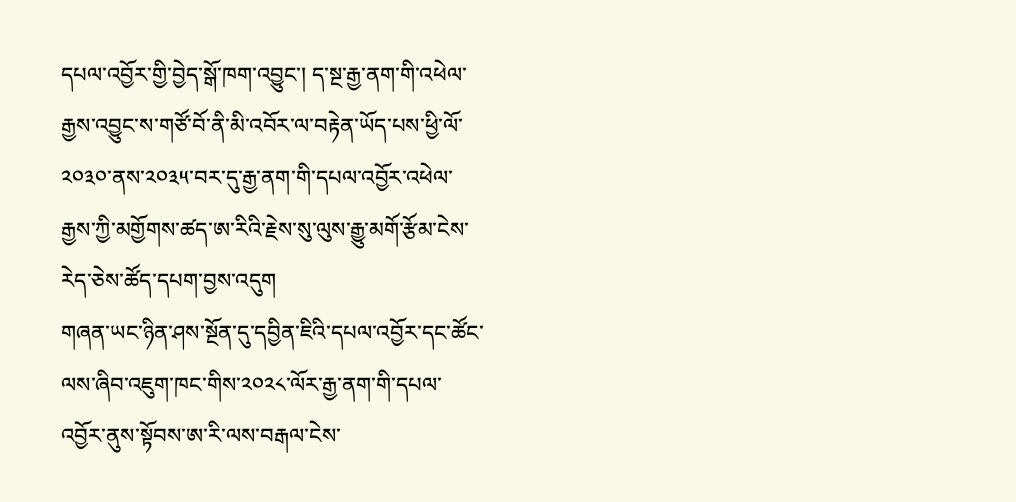དཔལ་འབྱོར་གྱི་བྱེད་སྒོ་ཁག་འབྱུང་། ད་སྔ་རྒྱ་ནག་གི་འཕེལ་རྒྱས་འབྱུང་ས་གཙོ་བོ་ནི་མི་འབོར་ལ་བརྟེན་ཡོད་པས་ཕྱི་ལོ་༢༠༣༠་ནས་༢༠༣༥་བར་དུ་རྒྱ་ནག་གི་དཔལ་འབྱོར་འཕེལ་རྒྱས་ཀྱི་མགྱོགས་ཚད་ཨ་རིའི་རྗེས་སུ་ལུས་རྒྱུ་མགོ་རྩོམ་ངེས་རེད་ཅེས་ཚོད་དཔག་བྱས་འདུག
གཞན་ཡང་ཉིན་ཤས་སྔོན་དུ་དབྱིན་ཇིའི་དཔལ་འབྱོར་དང་ཚོང་ལས་ཞིབ་འཇུག་ཁང་གིས་༢༠༢༨་ལོར་རྒྱ་ནག་གི་དཔལ་འབྱོར་ནུས་སྟོབས་ཨ་རི་ལས་བརྒལ་ངེས་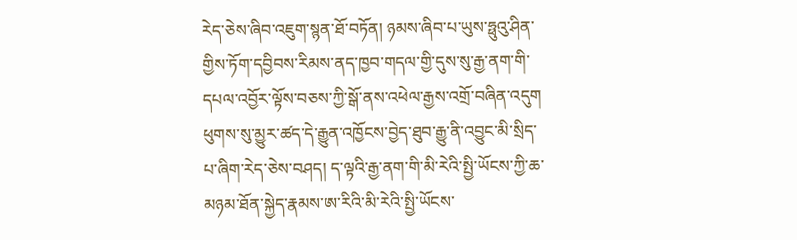རེད་ཅེས་ཞིབ་འཇུག་སྙན་ཐོ་བཏོན། ཉམས་ཞིབ་པ་ཡུས་ཧྥུའུ་ཤིན་གྱིས་ཏོག་དབྱིབས་རིམས་ནད་ཁྱབ་གདལ་གྱི་དུས་སུ་རྒྱ་ནག་གི་དཔལ་འབྱོར་ལྟོས་བཅས་ཀྱི་སྒོ་ནས་འཕེལ་རྒྱས་འགྲོ་བཞིན་འདུག ཕུགས་སུ་མྱུར་ཚད་དེ་རྒྱུན་འཁྱོངས་བྱེད་ཐུབ་རྒྱུ་ནི་འབྱུང་མི་སྲིད་པ་ཞིག་རེད་ཅེས་བཤད། ད་ལྟའི་རྒྱ་ནག་གི་མི་རེའི་སྤྱི་ཡོངས་ཀྱི་ཆ་མཉམ་ཐོན་སྐྱེད་རྣམས་ཨ་རིའི་མི་རེའི་སྤྱི་ཡོངས་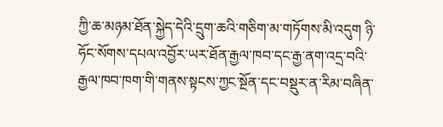ཀྱི་ཆ་མཉམ་ཐོན་སྐྱེད་དེའི་དྲུག་ཆའི་གཅིག་མ་གཏོགས་མི་འདུག ཉི་ཧོང་སོགས་དཔལ་འབྱོར་ཡར་ཐོན་རྒྱལ་ཁབ་དང་རྒྱ་ནག་འདྲ་བའི་རྒྱལ་ཁབ་ཁག་གི་གནས་སྟངས་ཀྱང་སྔོན་དང་བསྡུར་ན་རིམ་བཞིན་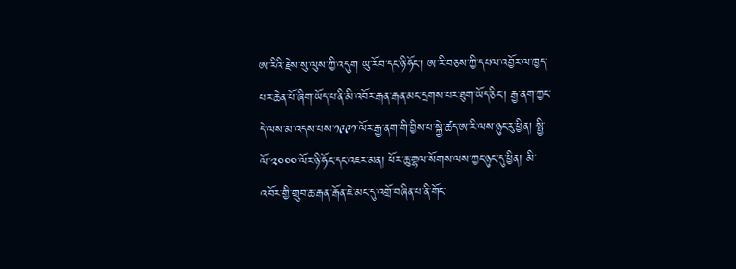ཨ་རིའི་རྗེས་སུ་ལུས་ཀྱི་འདུག ཡུ་རོབ་དང་ཉི་ཧོང་། ཨ་རི་བཅས་ཀྱི་དཔལ་འབྱོར་ལ་ཁྱད་པར་ཆེན་པོ་ཞིག་ཡོད་པ་ནི་མི་འབོར་རྒན་རྒན་མང་དྲགས་པར་ཐུག་ཡོད་ཅིང་། རྒྱ་ནག་ཀྱང་དེ་ལས་མ་འདས་པས་༡༩༩༡་ལོར་རྒྱ་ནག་གི་བྱིས་པ་སྐྱེ་ཚད་ཨ་རི་ལས་ཉུང་རུ་ཕྱིན། སྤྱི་ལོ་༢༠༠༠་ལོར་ཉི་ཧོང་དང་འཇར་མན། ཕོར་ཆུ་གྷལ་སོགས་ལས་ཀྱང་ཉུང་དུ་ཕྱིན། མི་འབོར་གྱི་གྲུབ་ཆ་རྒན་རྒོན་ཇེ་མང་དུ་འགྲོ་བཞིན་པ་ནི་གོང་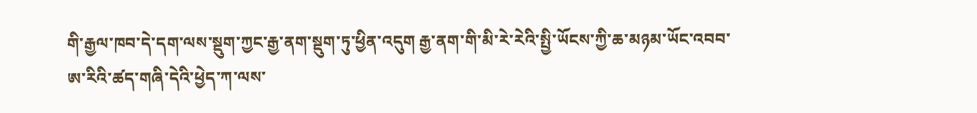གི་རྒྱལ་ཁབ་དེ་དག་ལས་སྡུག་ཀྱང་རྒྱ་ནག་སྡུག་ཏུ་ཕྱིན་འདུག རྒྱ་ནག་གི་མི་རེ་རེའི་སྤྱི་ཡོངས་ཀྱི་ཆ་མཉམ་ཡོང་འབབ་ཨ་རིའི་ཚད་གཞི་དེའི་ཕྱེད་ཀ་ལས་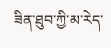ཟིན་ཐུབ་ཀྱི་མ་རེད་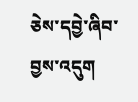ཅེས་དབྱེ་ཞིབ་བྱས་འདུག